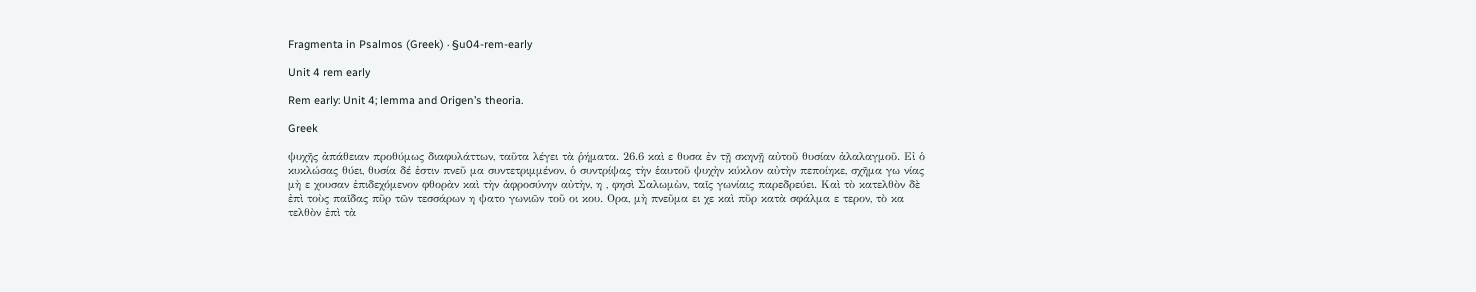Fragmenta in Psalmos (Greek) · §u04-rem-early

Unit 4 rem early

Rem early: Unit 4; lemma and Origen’s theoria.

Greek

ψυχῆς ἀπάθειαν προθύμως διαφυλάττων, ταῦτα λέγει τὰ ῥήματα. 26.6 καὶ ε θυσα ἐν τῇ σκηνῇ αὐτοῦ θυσίαν ἀλαλαγμοῦ. Εἰ ὁ κυκλώσας θύει, θυσία δέ ἐστιν πνεῦ μα συντετριμμένον, ὁ συντρίψας τὴν ἑαυτοῦ ψυχὴν κύκλον αὐτὴν πεποίηκε, σχῆμα γω νίας μὴ ε χουσαν ἐπιδεχόμενον φθορὰν καὶ τὴν ἀφροσύνην αὐτὴν, η , φησὶ Σαλωμὼν, ταῖς γωνίαις παρεδρεύει. Καὶ τὸ κατελθὸν δὲ ἐπὶ τοὺς παῖδας πῦρ τῶν τεσσάρων η ψατο γωνιῶν τοῦ οι κου. Ορα, μὴ πνεῦμα ει χε καὶ πῦρ κατὰ σφάλμα ε τερον, τὸ κα τελθὸν ἐπὶ τὰ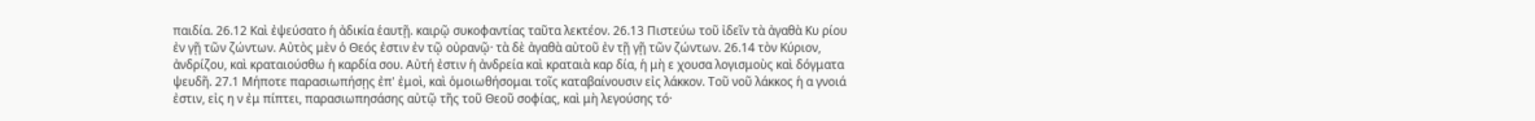παιδία. 26.12 Καὶ ἐψεύσατο ἡ ἀδικία ἑαυτῇ. καιρῷ συκοφαντίας ταῦτα λεκτέον. 26.13 Πιστεύω τοῦ ἰδεῖν τὰ ἀγαθὰ Κυ ρίου ἐν γῇ τῶν ζώντων. Αὐτὸς μὲν ὁ Θεός ἐστιν ἐν τῷ οὐρανῷ· τὰ δὲ ἀγαθὰ αὐτοῦ ἐν τῇ γῇ τῶν ζώντων. 26.14 τὸν Κύριον, ἀνδρίζου, καὶ κραταιούσθω ἡ καρδία σου. Αὐτή ἐστιν ἡ ἀνδρεία καὶ κραταιὰ καρ δία, ἡ μὴ ε χουσα λογισμοὺς καὶ δόγματα ψευδῆ. 27.1 Μήποτε παρασιωπήσῃς ἐπ' ἐμοὶ, καὶ ὁμοιωθήσομαι τοῖς καταβαίνουσιν εἰς λάκκον. Τοῦ νοῦ λάκκος ἡ α γνοιά ἐστιν, εἰς η ν ἐμ πίπτει, παρασιωπησάσης αὐτῷ τῆς τοῦ Θεοῦ σοφίας, καὶ μὴ λεγούσης τό·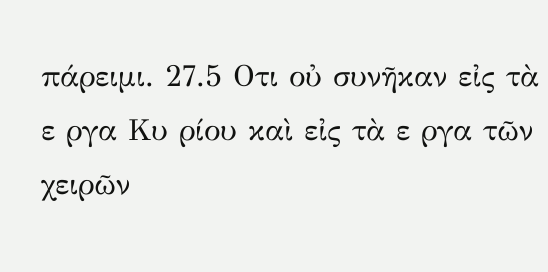πάρειμι. 27.5 Οτι οὐ συνῆκαν εἰς τὰ ε ργα Κυ ρίου καὶ εἰς τὰ ε ργα τῶν χειρῶν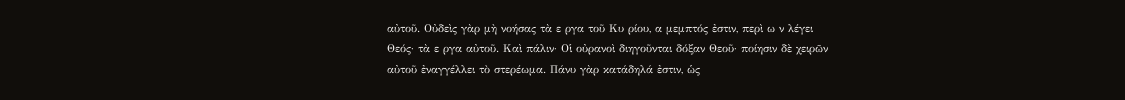αὐτοῦ. Οὐδεὶς γὰρ μὴ νοήσας τὰ ε ργα τοῦ Κυ ρίου, α μεμπτός ἐστιν, περὶ ω ν λέγει Θεός· τὰ ε ργα αὐτοῦ. Καὶ πάλιν· Οἱ οὐρανοὶ διηγοῦνται δόξαν Θεοῦ· ποίησιν δὲ χειρῶν αὐτοῦ ἐναγγέλλει τὸ στερέωμα. Πάνυ γὰρ κατάδηλά ἐστιν, ὡς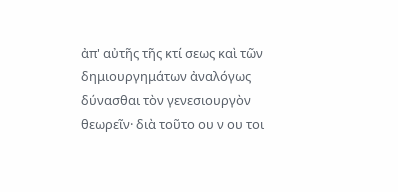ἀπ' αὐτῆς τῆς κτί σεως καὶ τῶν δημιουργημάτων ἀναλόγως δύνασθαι τὸν γενεσιουργὸν θεωρεῖν· διὰ τοῦτο ου ν ου τοι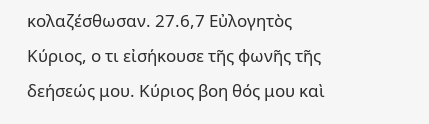κολαζέσθωσαν. 27.6,7 Εὐλογητὸς Κύριος, ο τι εἰσήκουσε τῆς φωνῆς τῆς δεήσεώς μου. Κύριος βοη θός μου καὶ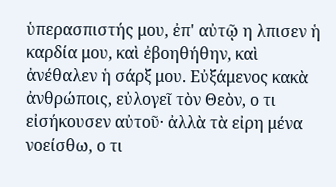ὑπερασπιστής μου, ἐπ' αὐτῷ η λπισεν ἡ καρδία μου, καὶ ἐβοηθήθην, καὶ ἀνέθαλεν ἡ σάρξ μου. Εὐξάμενος κακὰ ἀνθρώποις, εὐλογεῖ τὸν Θεὸν, ο τι εἰσήκουσεν αὐτοῦ· ἀλλὰ τὰ εἰρη μένα νοείσθω, ο τι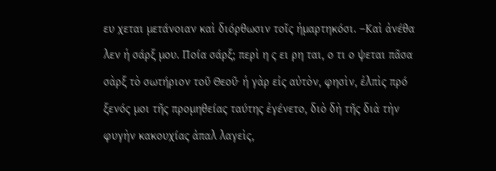ευ χεται μετάνοιαν καὶ διόρθωσιν τοῖς ἡμαρτηκόσι. –Καὶ ἀνέθα λεν ἡ σάρξ μου. Ποία σάρξ; περὶ η ς ει ρη ται, ο τι ο ψεται πᾶσα σὰρξ τὸ σωτήριον τοῦ Θεοῦ· ἡ γὰρ εἰς αὐτὸν, φησὶν, ἐλπὶς πρό ξενός μοι τῆς προμηθείας ταύτης ἐγένετο, διὸ δὴ τῆς διὰ τὴν φυγὴν κακουχίας ἀπαλ λαγεὶς,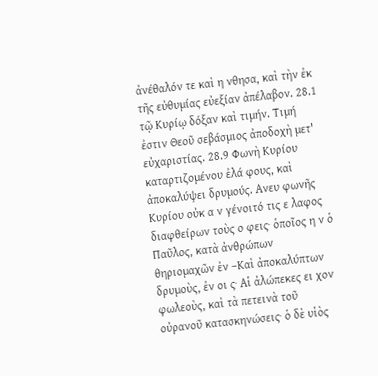ἀνέθαλόν τε καὶ η νθησα, καὶ τὴν ἐκ τῆς εὐθυμίας εὐεξίαν ἀπέλαβον. 28.1 τῷ Κυρίῳ δόξαν καὶ τιμήν. Τιμή ἐστιν Θεοῦ σεβάσμιος ἀποδοχὴ μετ' εὐχαριστίας. 28.9 Φωνὴ Κυρίου καταρτιζομένου ἐλά φους, καὶ ἀποκαλύψει δρυμούς. Ανευ φωνῆς Κυρίου οὐκ α ν γένοιτό τις ε λαφος διαφθείρων τοὺς ο φεις· ὁποῖος η ν ὁ Παῦλος, κατὰ ἀνθρώπων θηριομαχῶν ἐν –Καὶ ἀποκαλύπτων δρυμοὺς, ἐν οι ς· Αἱ ἀλώπεκες ει χον φωλεοὺς, καὶ τὰ πετεινὰ τοῦ οὐρανοῦ κατασκηνώσεις· ὁ δὲ υἱὸς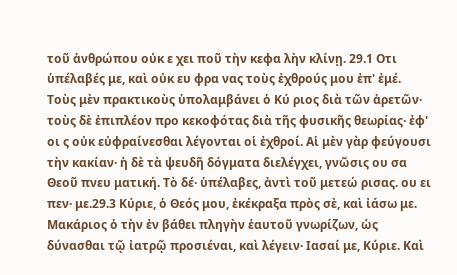τοῦ ἀνθρώπου οὐκ ε χει ποῦ τὴν κεφα λὴν κλίνῃ. 29.1 Οτι ὑπέλαβές με, καὶ οὐκ ευ φρα νας τοὺς ἐχθρούς μου ἐπ' ἐμέ. Τοὺς μὲν πρακτικοὺς ὑπολαμβάνει ὁ Κύ ριος διὰ τῶν ἀρετῶν· τοὺς δὲ ἐπιπλέον προ κεκοφότας διὰ τῆς φυσικῆς θεωρίας· ἐφ' οι ς οὐκ εὐφραίνεσθαι λέγονται οἱ ἐχθροί. Αἱ μὲν γὰρ φεύγουσι τὴν κακίαν· ἡ δὲ τὰ ψευδῆ δόγματα διελέγχει, γνῶσις ου σα Θεοῦ πνευ ματική. Τὸ δέ· ὑπέλαβες, ἀντὶ τοῦ μετεώ ρισας. ου ει πεν· με.29.3 Κύριε, ὁ Θεός μου, ἐκέκραξα πρὸς σὲ, καὶ ἰάσω με. Μακάριος ὁ τὴν ἐν βάθει πληγὴν ἑαυτοῦ γνωρίζων, ὡς δύνασθαι τῷ ἰατρῷ προσιέναι, καὶ λέγειν· Ιασαί με, Κύριε. Καὶ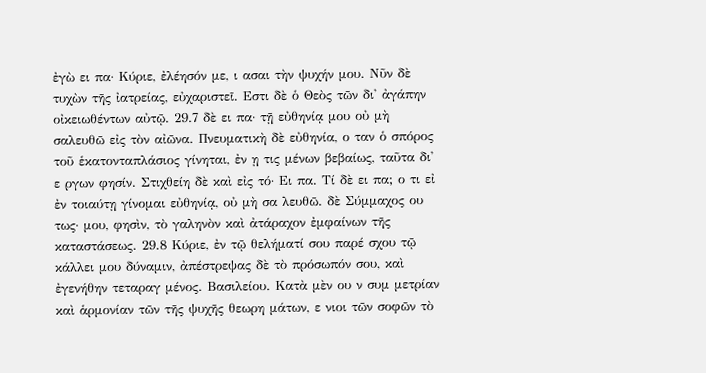ἐγὼ ει πα· Κύριε, ἐλέησόν με, ι ασαι τὴν ψυχήν μου. Νῦν δὲ τυχὼν τῆς ἰατρείας, εὐχαριστεῖ. Εστι δὲ ὁ Θεὸς τῶν δι' ἀγάπην οἰκειωθέντων αὐτῷ. 29.7 δὲ ει πα· τῇ εὐθηνίᾳ μου οὐ μὴ σαλευθῶ εἰς τὸν αἰῶνα. Πνευματικὴ δὲ εὐθηνία, ο ταν ὁ σπόρος τοῦ ἑκατονταπλάσιος γίνηται, ἐν ῃ τις μένων βεβαίως, ταῦτα δι' ε ργων φησίν. Στιχθείη δὲ καὶ εἰς τό· Ει πα. Τί δὲ ει πα; ο τι εἰ ἐν τοιαύτῃ γίνομαι εὐθηνίᾳ, οὐ μὴ σα λευθῶ. δὲ Σύμμαχος ου τως· μου, φησὶν, τὸ γαληνὸν καὶ ἀτάραχον ἐμφαίνων τῆς καταστάσεως. 29.8 Κύριε, ἐν τῷ θελήματί σου παρέ σχου τῷ κάλλει μου δύναμιν, ἀπέστρεψας δὲ τὸ πρόσωπόν σου, καὶ ἐγενήθην τεταραγ μένος. Βασιλείου. Κατὰ μὲν ου ν συμ μετρίαν καὶ ἁρμονίαν τῶν τῆς ψυχῆς θεωρη μάτων, ε νιοι τῶν σοφῶν τὸ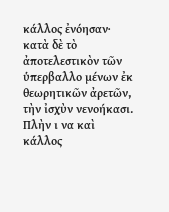κάλλος ἐνόησαν· κατὰ δὲ τὸ ἀποτελεστικὸν τῶν ὑπερβαλλο μένων ἐκ θεωρητικῶν ἀρετῶν, τὴν ἰσχὺν νενοήκασι. Πλὴν ι να καὶ κάλλος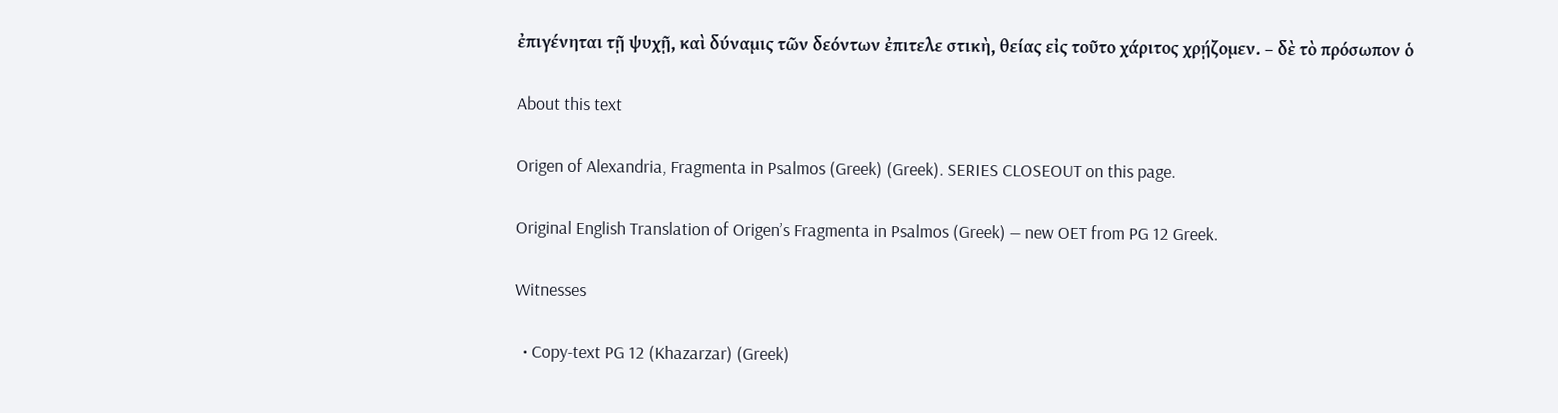ἐπιγένηται τῇ ψυχῇ, καὶ δύναμις τῶν δεόντων ἐπιτελε στικὴ, θείας εἰς τοῦτο χάριτος χρῄζομεν. – δὲ τὸ πρόσωπον ὁ

About this text

Origen of Alexandria, Fragmenta in Psalmos (Greek) (Greek). SERIES CLOSEOUT on this page.

Original English Translation of Origen’s Fragmenta in Psalmos (Greek) — new OET from PG 12 Greek.

Witnesses

  • Copy-text PG 12 (Khazarzar) (Greek)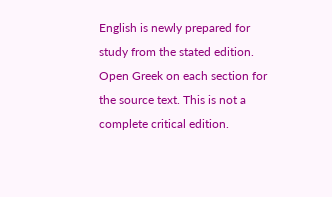English is newly prepared for study from the stated edition. Open Greek on each section for the source text. This is not a complete critical edition.